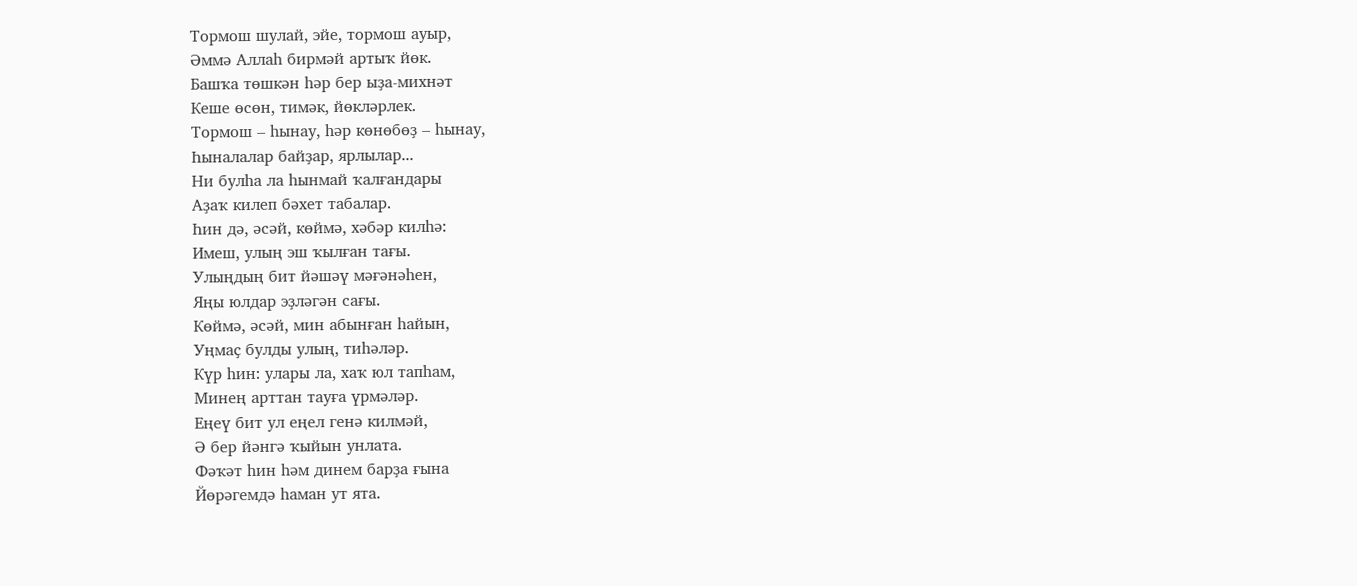Тормош шулай, эйе, тормош ауыр,
Әммә Аллаһ бирмәй артыҡ йөк.
Башҡа төшкән һәр бер ыҙа-михнәт
Кеше өсөн, тимәк, йөкләрлек.
Тормош – һынау, һәр көнөбөҙ – һынау,
Һыналалар байҙар, ярлылар...
Ни булһа ла һынмай ҡалғандары
Аҙаҡ килеп бәхет табалар.
Һин дә, әсәй, көймә, хәбәр килһә:
Имеш, улың эш ҡылған тағы.
Улыңдың бит йәшәү мәғәнәһен,
Яңы юлдар эҙләгән сағы.
Көймә, әсәй, мин абынған һайын,
Уңмаҫ булды улың, тиһәләр.
Күр һин: улары ла, хаҡ юл тапһам,
Минең арттан тауға үрмәләр.
Еңеү бит ул еңел генә килмәй,
Ә бер йәнгә ҡыйын унлата.
Фәҡәт һин һәм динем барҙа ғына
Йөрәгемдә һаман ут ята.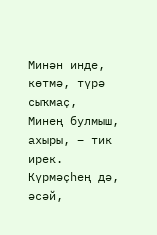Минән инде, көтмә, түрә сыҡмаҫ,
Минең булмыш, ахыры, – тик ирек.
Күрмәҫһең дә, әсәй,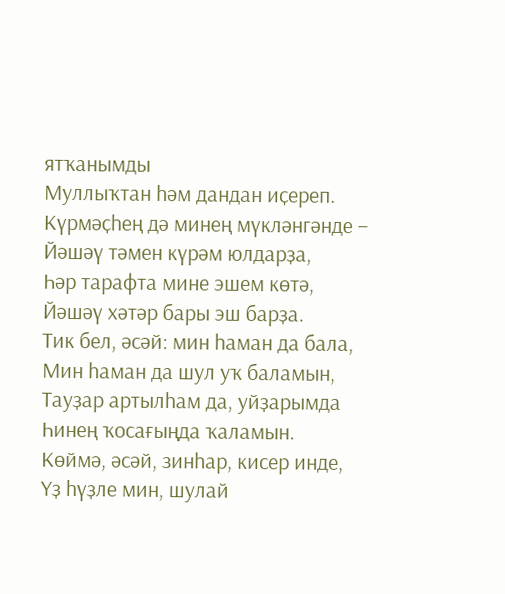ятҡанымды
Муллыҡтан һәм дандан иҫереп.
Күрмәҫһең дә минең мүкләнгәнде –
Йәшәү тәмен күрәм юлдарҙа,
Һәр тарафта мине эшем көтә,
Йәшәү хәтәр бары эш барҙа.
Тик бел, әсәй: мин һаман да бала,
Мин һаман да шул уҡ баламын,
Тауҙар артылһам да, уйҙарымда
Һинең ҡосағыңда ҡаламын.
Көймә, әсәй, зинһар, кисер инде,
Үҙ һүҙле мин, шулай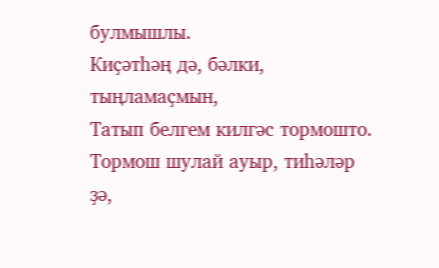булмышлы.
Киҫәтһәң дә, бәлки, тыңламаҫмын,
Татып белгем килгәс тормошто.
Тормош шулай ауыр, тиһәләр ҙә,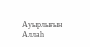Ауырлығын Аллаһ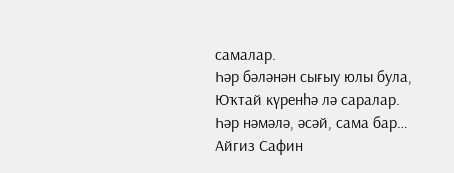самалар.
Һәр бәләнән сығыу юлы була,
Юҡтай күренһә лә саралар.
Һәр нәмәлә, әсәй, сама бар…
Айгиз Сафин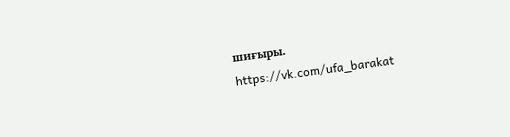шиғыры.
https://vk.com/ufa_barakat